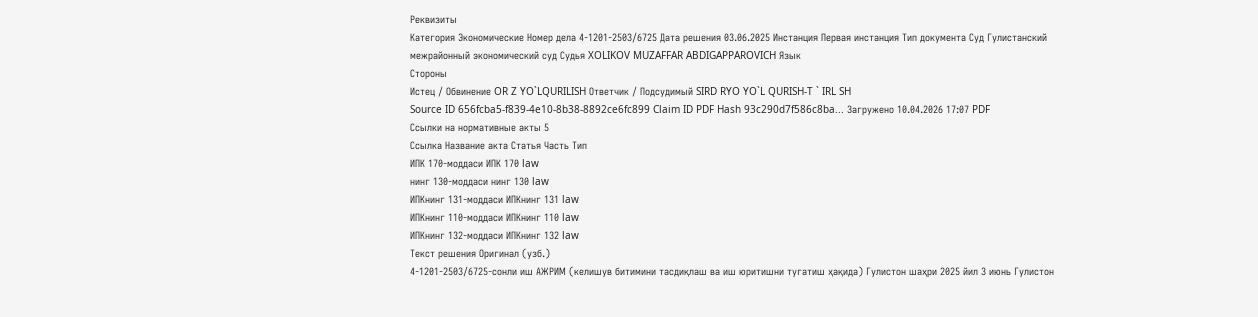Реквизиты
Категория Экономические Номер дела 4-1201-2503/6725 Дата решения 03.06.2025 Инстанция Первая инстанция Тип документа Суд Гулистанский межрайонный экономический суд Судья XOLIKOV MUZAFFAR ABDIGAPPAROVICH Язык
Стороны
Истец / Обвинение OR Z YO`LQURILISH Ответчик / Подсудимый SIRD RYO YO`L QURISH-T ` IRL SH
Source ID 656fcba5-f839-4e10-8b38-8892ce6fc899 Claim ID PDF Hash 93c290d7f586c8ba... Загружено 10.04.2026 17:07 PDF
Ссылки на нормативные акты 5
Ссылка Название акта Статья Часть Тип
ИПК 170-моддаси ИПК 170 law
нинг 130-моддаси нинг 130 law
ИПКнинг 131-моддаси ИПКнинг 131 law
ИПКнинг 110-моддаси ИПКнинг 110 law
ИПКнинг 132-моддаси ИПКнинг 132 law
Текст решения Оригинал (узб.)
4-1201-2503/6725-сонли иш АЖРИМ (келишув битимини тасдиқлаш ва иш юритишни тугатиш ҳақида) Гулистон шаҳри 2025 йил 3 июнь Гулистон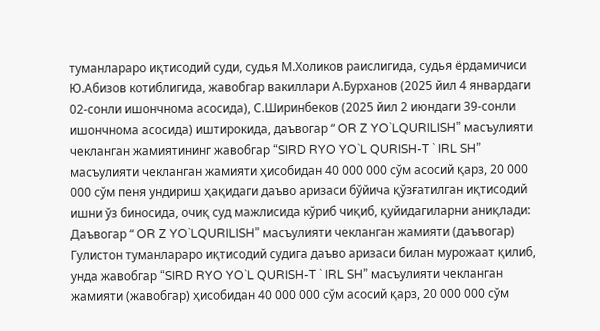туманлараро иқтисодий суди, судья М.Холиков раислигида, судья ёрдамичиси Ю.Абизов котиблигида, жавобгар вакиллари А.Бурханов (2025 йил 4 январдаги 02-сонли ишончнома асосида), С.Ширинбеков (2025 йил 2 июндаги 39-сонли ишончнома асосида) иштирокида, даъвогар “ OR Z YO`LQURILISH” масъулияти чекланган жамиятининг жавобгар “SIRD RYO YO`L QURISH-T ` IRL SH” масъулияти чекланган жамияти ҳисобидан 40 000 000 сўм асосий қарз, 20 000 000 сўм пеня ундириш ҳақидаги даъво аризаси бўйича қўзғатилган иқтисодий ишни ўз биносида, очиқ суд мажлисида кўриб чиқиб, қуйидагиларни аниқлади: Даъвогар “ OR Z YO`LQURILISH” масъулияти чекланган жамияти (даъвогар) Гулистон туманлараро иқтисодий судига даъво аризаси билан мурожаат қилиб, унда жавобгар “SIRD RYO YO`L QURISH-T ` IRL SH” масъулияти чекланган жамияти (жавобгар) ҳисобидан 40 000 000 сўм асосий қарз, 20 000 000 сўм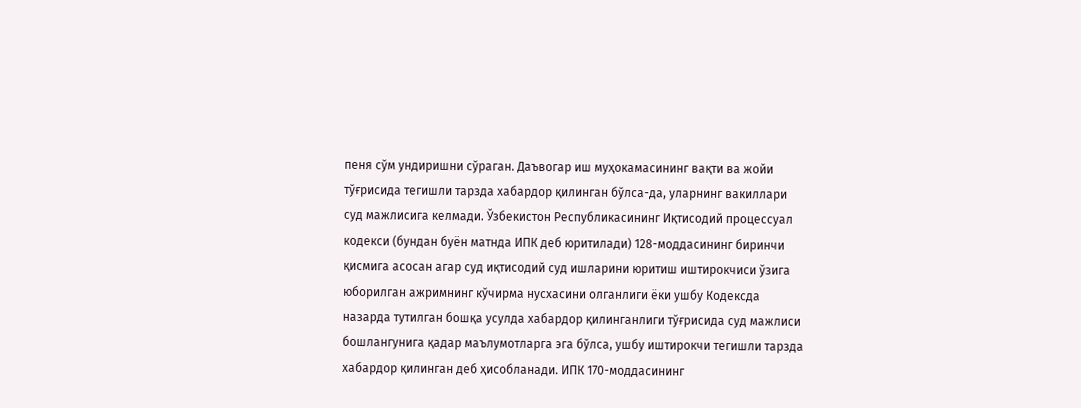пеня сўм ундиришни сўраган. Даъвогар иш муҳокамасининг вақти ва жойи тўғрисида тегишли тарзда хабардор қилинган бўлса-да, уларнинг вакиллари суд мажлисига келмади. Ўзбекистон Республикасининг Иқтисодий процессуал кодекси (бундан буён матнда ИПК деб юритилади) 128-моддасининг биринчи қисмига асосан агар суд иқтисодий суд ишларини юритиш иштирокчиси ўзига юборилган ажримнинг кўчирма нусхасини олганлиги ёки ушбу Кодексда назарда тутилган бошқа усулда хабардор қилинганлиги тўғрисида суд мажлиси бошлангунига қадар маълумотларга эга бўлса, ушбу иштирокчи тегишли тарзда хабардор қилинган деб ҳисобланади. ИПК 170-моддасининг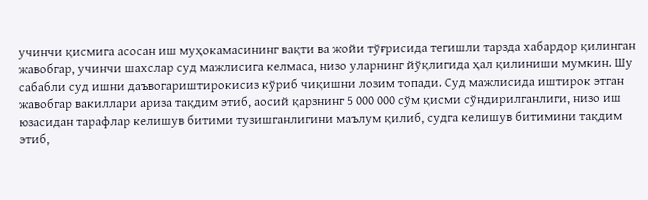учинчи қисмига асосан иш муҳокамасининг вақти ва жойи тўғрисида тегишли тарзда хабардор қилинган жавобгар, учинчи шахслар суд мажлисига келмаса, низо уларнинг йўқлигида ҳал қилиниши мумкин. Шу сабабли суд ишни даъвогариштирокисиз кўриб чиқишни лозим топади. Суд мажлисида иштирок этган жавобгар вакиллари ариза тақдим этиб, аосий қарзнинг 5 000 000 сўм қисми сўндирилганлиги, низо иш юзасидан тарафлар келишув битими тузишганлигини маълум қилиб, судга келишув битимини тақдим этиб,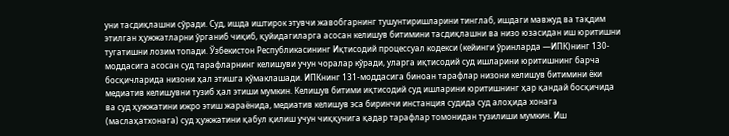уни тасдиқлашни сўради. Суд, ишда иштирок этувчи жавобгарнинг тушунтиришларини тинглаб, ишдаги мавжуд ва тақдим этилган ҳужжатларни ўрганиб чиқиб, қуйидагиларга асосан келишув битимини тасдиқлашни ва низо юзасидан иш юритишни тугатишни лозим топади. Ўзбекистон Республикасининг Иқтисодий процессуал кодекси (кейинги ўринларда —ИПК)нинг 130-моддасига асосан суд тарафларнинг келишуви учун чоралар кўради, уларга иқтисодий суд ишларини юритишнинг барча босқичларида низони ҳал этишга кўмаклашади. ИПКнинг 131-моддасига биноан тарафлар низони келишув битимини ёки медиатив келишувни тузиб ҳал этиши мумкин. Келишув битими иқтисодий суд ишларини юритишнинг ҳар қандай босқичида ва суд ҳужжатини ижро этиш жараёнида, медиатив келишув эса биринчи инстанция судида суд алоҳида хонага (маслаҳатхонага) суд ҳужжатини қабул қилиш учун чиққунига қадар тарафлар томонидан тузилиши мумкин. Иш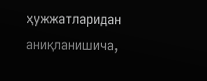ҳужжатларидан аниқланишича,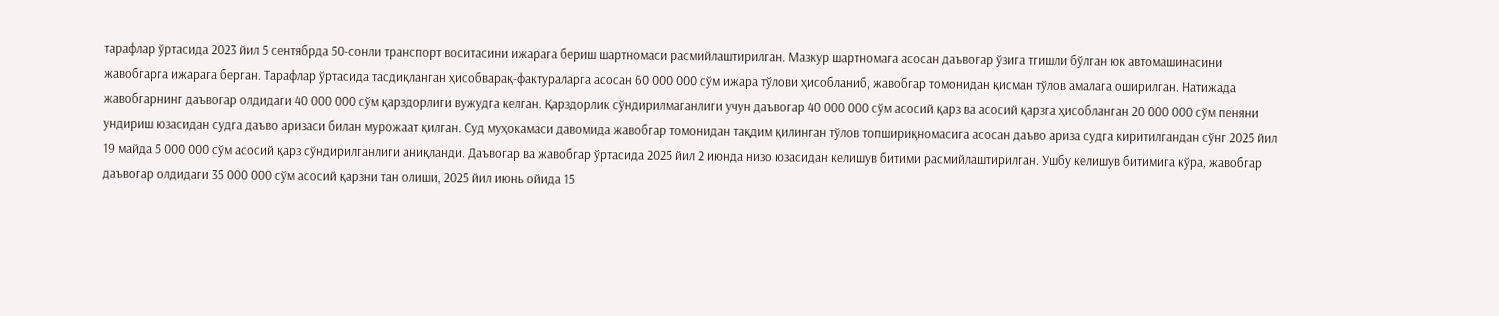тарафлар ўртасида 2023 йил 5 сентябрда 50-сонли транспорт воситасини ижарага бериш шартномаси расмийлаштирилган. Мазкур шартномага асосан даъвогар ўзига тгишли бўлган юк автомашинасини жавобгарга ижарага берган. Тарафлар ўртасида тасдиқланган ҳисобварақ-фактураларга асосан 60 000 000 сўм ижара тўлови ҳисобланиб, жавобгар томонидан қисман тўлов амалага оширилган. Натижада жавобгарнинг даъвогар олдидаги 40 000 000 сўм қарздорлиги вужудга келган. Қарздорлик сўндирилмаганлиги учун даъвогар 40 000 000 сўм асосий қарз ва асосий қарзга ҳисобланган 20 000 000 сўм пеняни ундириш юзасидан судга даъво аризаси билан мурожаат қилган. Суд муҳокамаси давомида жавобгар томонидан тақдим қилинган тўлов топшириқномасига асосан даъво ариза судга киритилгандан сўнг 2025 йил 19 майда 5 000 000 сўм асосий қарз сўндирилганлиги аниқланди. Даъвогар ва жавобгар ўртасида 2025 йил 2 июнда низо юзасидан келишув битими расмийлаштирилган. Ушбу келишув битимига кўра, жавобгар даъвогар олдидаги 35 000 000 сўм асосий қарзни тан олиши, 2025 йил июнь ойида 15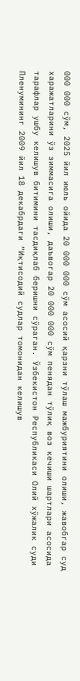000 000 сўм, 2025 йил июль ойида 20 000 000 сўм асосий қарзни тўлаш мажбуриятини олиши, жавобгар суд харажатларини ўз зиммасига олиши, даъвогар 20 000 000 сўм пенядан тўлиқ воз кечиши шартлари асосида тарафлар ушбу келишув битимини тасдиқлаб беришни сўраган. Ўзбекистон Республикаси Олий хўжалик суди Пленумининг 2009 йил 18 декабрдаги “Иқтисодий судлар томонидан келишув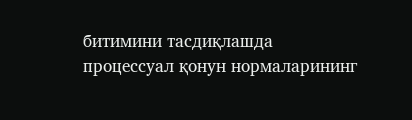битимини тасдиқлашда процессуал қонун нормаларининг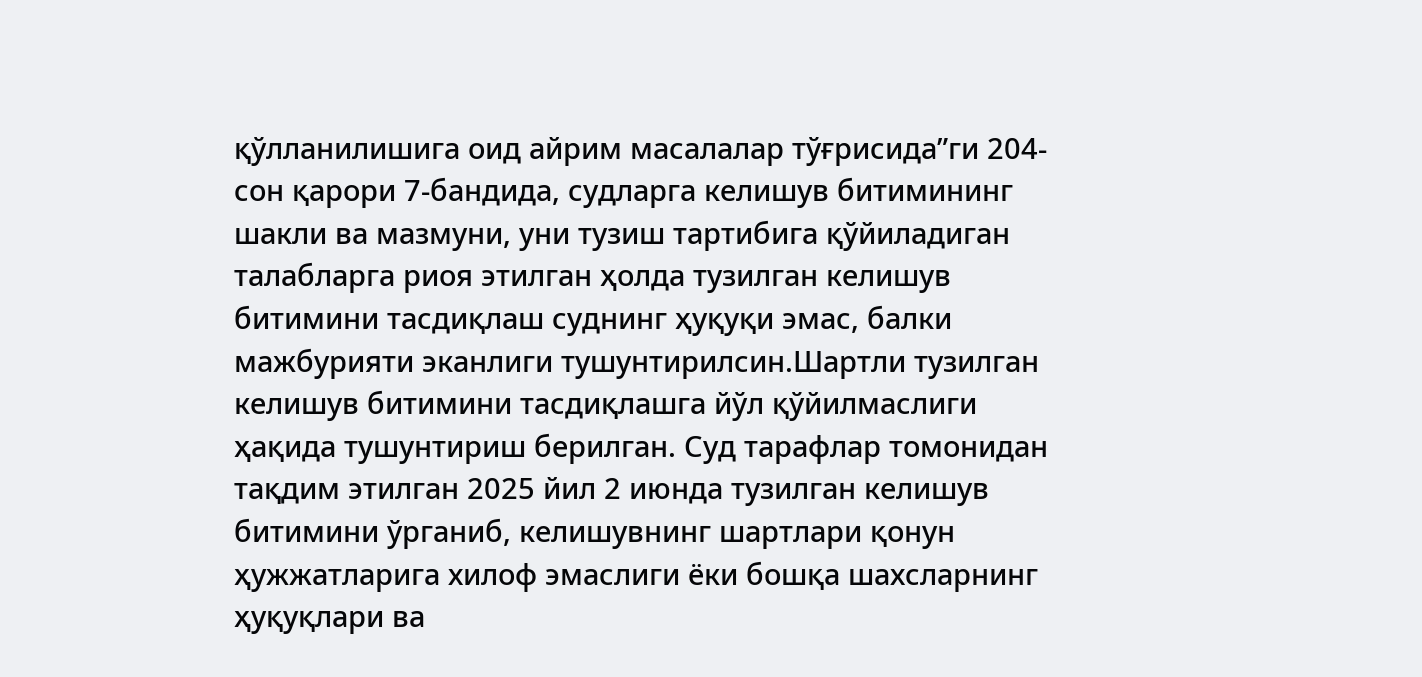қўлланилишига оид айрим масалалар тўғрисида”ги 204-сон қарори 7-бандида, судларга келишув битимининг шакли ва мазмуни, уни тузиш тартибига қўйиладиган талабларга риоя этилган ҳолда тузилган келишув битимини тасдиқлаш суднинг ҳуқуқи эмас, балки мажбурияти эканлиги тушунтирилсин.Шартли тузилган келишув битимини тасдиқлашга йўл қўйилмаслиги ҳақида тушунтириш берилган. Суд тарафлар томонидан тақдим этилган 2025 йил 2 июнда тузилган келишув битимини ўрганиб, келишувнинг шартлари қонун ҳужжатларига хилоф эмаслиги ёки бошқа шахсларнинг ҳуқуқлари ва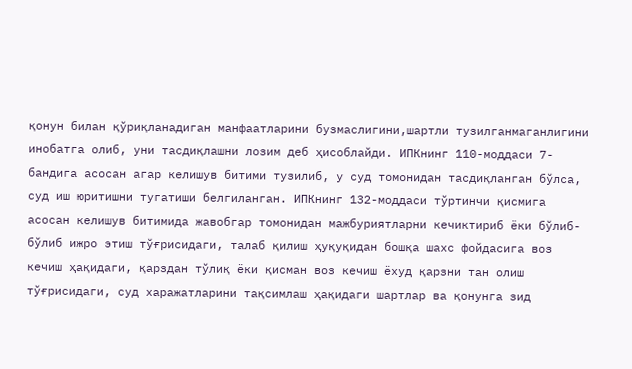қонун билан қўриқланадиган манфаатларини бузмаслигини,шартли тузилганмаганлигини инобатга олиб, уни тасдиқлашни лозим деб ҳисоблайди. ИПКнинг 110-моддаси 7-бандига асосан агар келишув битими тузилиб, у суд томонидан тасдиқланган бўлса, суд иш юритишни тугатиши белгиланган. ИПКнинг 132-моддаси тўртинчи қисмига асосан келишув битимида жавобгар томонидан мажбуриятларни кечиктириб ёки бўлиб-бўлиб ижро этиш тўғрисидаги, талаб қилиш ҳуқуқидан бошқа шахс фойдасига воз кечиш ҳақидаги, қарздан тўлиқ ёки қисман воз кечиш ёхуд қарзни тан олиш тўғрисидаги, суд харажатларини тақсимлаш ҳақидаги шартлар ва қонунга зид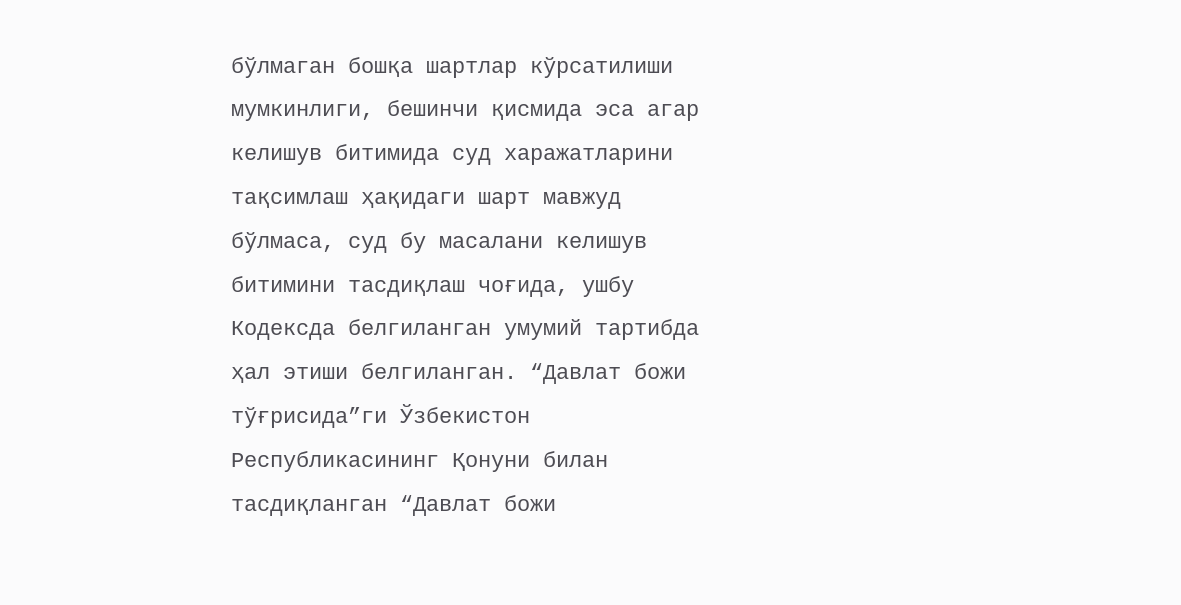бўлмаган бошқа шартлар кўрсатилиши мумкинлиги, бешинчи қисмида эса агар келишув битимида суд харажатларини тақсимлаш ҳақидаги шарт мавжуд бўлмаса, суд бу масалани келишув битимини тасдиқлаш чоғида, ушбу Кодексда белгиланган умумий тартибда ҳал этиши белгиланган. “Давлат божи тўғрисида”ги Ўзбекистон Республикасининг Қонуни билан тасдиқланган “Давлат божи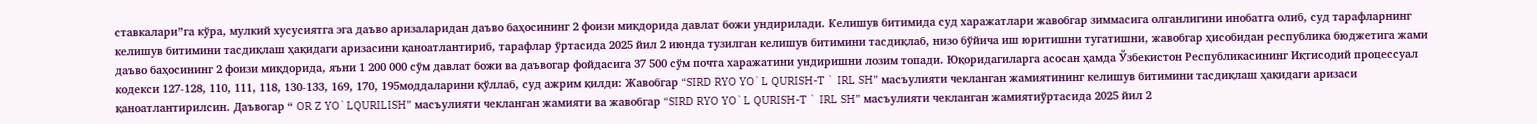ставкалари”га кўра, мулкий хусусиятга эга даъво аризаларидан даъво баҳосининг 2 фоизи миқдорида давлат божи ундирилади. Келишув битимида суд харажатлари жавобгар зиммасига олганлигини инобатга олиб, суд тарафларнинг келишув битимини тасдиқлаш ҳақидаги аризасини қаноатлантириб, тарафлар ўртасида 2025 йил 2 июнда тузилган келишув битимини тасдиқлаб, низо бўйича иш юритишни тугатишни, жавобгар ҳисобидан республика бюджетига жами даъво баҳосининг 2 фоизи миқдорида, яъни 1 200 000 сўм давлат божи ва даъвогар фойдасига 37 500 сўм почта харажатини ундиришни лозим топади. Юқоридагиларга асосан ҳамда Ўзбекистон Республикасининг Иқтисодий процессуал кодекси 127-128, 110, 111, 118, 130-133, 169, 170, 195моддаларини қўллаб, суд ажрим қилди: Жавобгар “SIRD RYO YO`L QURISH-T ` IRL SH” масъулияти чекланган жамиятининг келишув битимини тасдиқлаш ҳақидаги аризаси қаноатлантирилсин. Даъвогар “ OR Z YO`LQURILISH” масъулияти чекланган жамияти ва жавобгар “SIRD RYO YO`L QURISH-T ` IRL SH” масъулияти чекланган жамиятиўртасида 2025 йил 2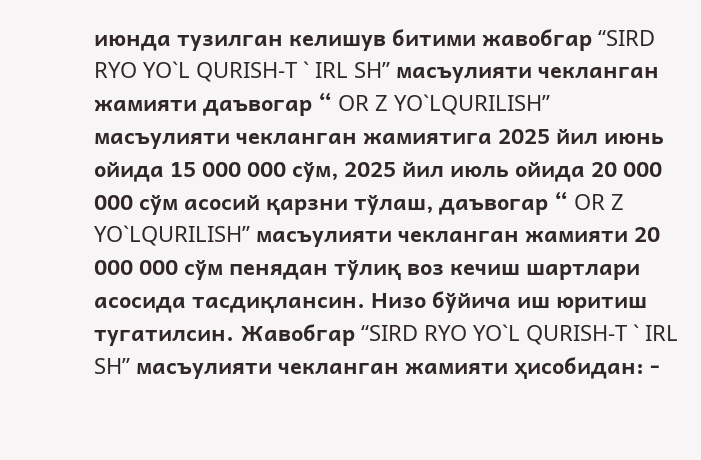июнда тузилган келишув битими жавобгар “SIRD RYO YO`L QURISH-T ` IRL SH” масъулияти чекланган жамияти даъвогар “ OR Z YO`LQURILISH” масъулияти чекланган жамиятига 2025 йил июнь ойида 15 000 000 сўм, 2025 йил июль ойида 20 000 000 сўм асосий қарзни тўлаш, даъвогар “ OR Z YO`LQURILISH” масъулияти чекланган жамияти 20 000 000 сўм пенядан тўлиқ воз кечиш шартлари асосида тасдиқлансин. Низо бўйича иш юритиш тугатилсин. Жавобгар “SIRD RYO YO`L QURISH-T ` IRL SH” масъулияти чекланган жамияти ҳисобидан: -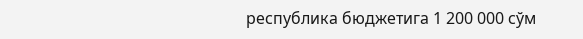республика бюджетига 1 200 000 сўм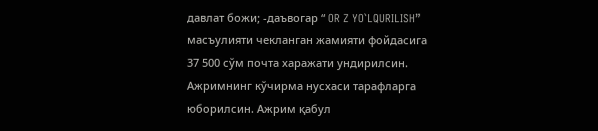давлат божи; -даъвогар “ OR Z YO`LQURILISH” масъулияти чекланган жамияти фойдасига 37 500 сўм почта харажати ундирилсин. Ажримнинг кўчирма нусхаси тарафларга юборилсин. Ажрим қабул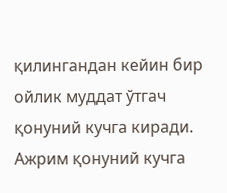қилингандан кейин бир ойлик муддат ўтгач қонуний кучга киради. Ажрим қонуний кучга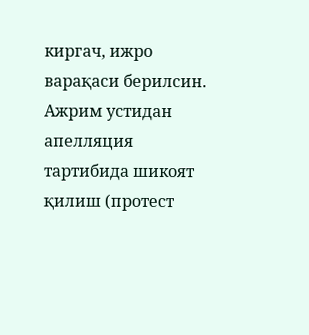киргач, ижро варақаси берилсин. Ажрим устидан апелляция тартибида шикоят қилиш (протест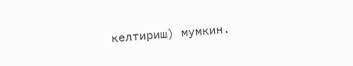келтириш) мумкин.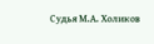Судья М.А. Холиков